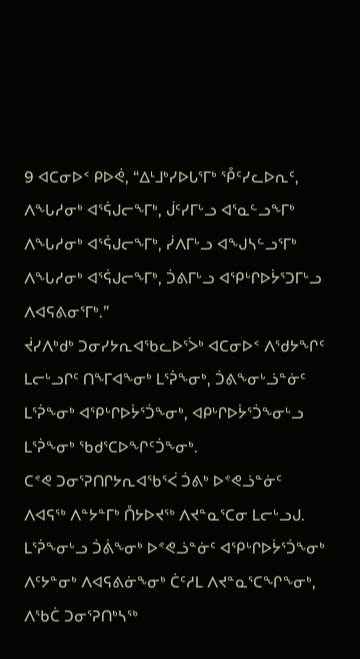9 ᐊᑕᓂᐅᑉ ᑭᐅᕚ, “ᐃᒻᒧᒃᓯᐅᒐᕐᒥᒃ ᕾᑦᓯᓚᐅᕆᑦ, ᐱᖓᓱᓂᒃ ᐊᕐᕌᒍᓕᖕᒥᒃ, ᒎᑦᓯᒥᒡᓗ ᐊᕐᓇᓪᓗᖕᒥᒃ ᐱᖓᓱᓂᒃ ᐊᕐᕌᒍᓕᖕᒥᒃ, ᓰᐱᒥᒡᓗ ᐊᖑᓴᓪᓗᕐᒥᒃ ᐱᖓᓱᓂᒃ ᐊᕐᕌᒍᓕᖕᒥᒃ, ᑑᕕᒥᒡᓗ ᐊᕿᒡᒋᐅᔮᕐᑐᒥᒡᓗ ᐱᐊᕋᕕᓂᕐᒥᒃ.”
ᔫᓯᐱᒃᑯᒃ ᑐᓂᓯᔭᕆᐊᖃᓚᐅᕐᐴᒃ ᐊᑕᓂᐅᑉ ᐱᖁᔭᖏᑦ ᒪᓕᒡᓗᒋᑦ ᑎᖕᒥᐊᖕᓂᒃ ᒪᕐᕉᖕᓂᒃ, ᑑᕕᖕᓂᒡᓘᓐᓃᑦ ᒪᕐᕉᖕᓂᒃ ᐊᕿᒡᒋᐅᔮᕐᑑᖕᓂᒃ, ᐊᑭᒡᒋᐅᔮᕐᑑᖕᓂᒡᓗ ᒪᕐᕉᖕᓂᒃ ᖃᑯᕐᑕᐅᖏᑦᑑᖕᓂᒃ.
ᑕᕝᕙ ᑐᓂᕐᕈᑎᒋᔭᕆᐊᖃᕐᐹ ᑑᕕᒃ ᐅᕝᕙᓘᓐᓃᑦ ᐱᐊᕋᖅ ᐱᓐᔭᓐᒥᒃ ᑍᔭᐅᔪᖅ ᐱᔪᓐᓇᕐᑕᓂ ᒪᓕᒡᓗᒍ.
ᒪᕐᕉᖕᓂᒡᓗ ᑑᕖᖕᓂᒃ ᐅᕝᕙᓘᓐᓃᑦ ᐊᕿᒡᒋᐅᔮᕐᑑᖕᓂᒃ ᐱᑦᔭᓐᓂᒃ ᐱᐊᕋᕕᓃᖕᓂᒃ ᑖᑦᓱᒪ ᐱᔪᓐᓇᕐᑕᖏᖕᓂᒃ, ᐱᖃᑖ ᑐᓂᕐᕈᑎᒃᓴᖅ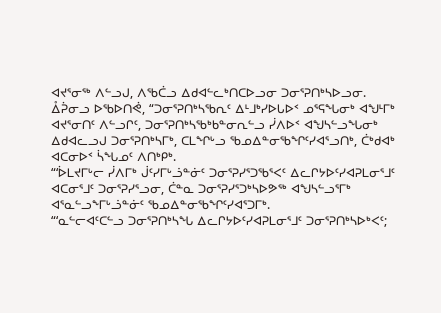ᐊᔪᕐᓂᖅ ᐱᓪᓗᒍ, ᐱᖃᑖᓗ ᐃᑯᐊᓪᓚᒃᑎᑕᐅᓗᓂ ᑐᓂᕐᕈᑎᒃᓴᐅᓗᓂ.
ᐂᕉᓂᓗ ᐅᖃᐅᑎᕚ, “ᑐᓂᕐᕈᑎᒃᓴᖃᕆᑦ ᐃᒻᒧᒃᓯᐅᒐᐅᑉ ᓄᕐᕋᖓᓂᒃ ᐊᖑᒻᒥᒃ ᐊᔪᕐᓂᑎᑦ ᐱᓪᓗᒋᑦ, ᑐᓂᕐᕈᑎᒃᓴᖃᒃᑲᓐᓂᕆᓪᓗ ᓰᐱᐅᑉ ᐊᖑᓴᓪᓗᖓᓂᒃ ᐃᑯᐊᓚᓗᒍ ᑐᓂᕐᕈᑎᒃᓴᒥᒃ, ᑕᒪᖏᒡᓗ ᖃᓄᐃᓐᓂᖃᖏᑦᓯᐊᕐᓗᑎᒃ, ᑖᒃᑯᐊᒃ ᐊᑕᓂᐅᑉ ᓵᖓᓄᑦ ᐱᑎᒃᑭᒃ.
“‘ᐆᒪᔪᒥᒡᓕ ᓰᐱᒥᒃ ᒎᑦᓯᒥᒡᓘᓐᓃᑦ ᑐᓂᕐᕈᓯᕐᑐᖃᕐᐸᑦ ᐃᓚᒋᔭᐅᑦᓯᐊᕈᒪᓂᕐᒧᑦ ᐊᑕᓂᕐᒧᑦ ᑐᓂᕐᕈᓯᕐᓗᓂ, ᑖᓐᓇ ᑐᓂᕐᕈᓯᕐᑐᒃᓴᐅᕗᖅ ᐊᖑᓴᓪᓗᕐᒥᒃ ᐊᕐᓇᓪᓗᖕᒥᒡᓘᓐᓃᑦ ᖃᓄᐃᓐᓂᖃᖏᑦᓯᐊᕐᑐᒥᒃ.
“‘ᓇᓪᓕᐊᑦᑕᓪᓗ ᑐᓂᕐᕈᑎᒃᓴᖓ ᐃᓚᒋᔭᐅᑦᓯᐊᕈᒪᓂᕐᒧᑦ ᑐᓂᕐᕈᑎᒃᓴᐅᒃᐸᑦ;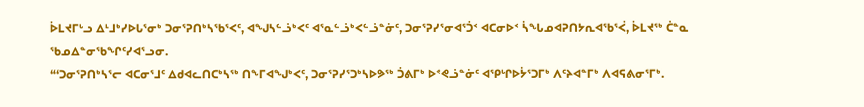ᐆᒪᔪᒥᒡᓗ ᐃᒻᒧᒃᓯᐅᒐᕐᓂᒃ ᑐᓂᕐᕈᑎᒃᓴᖃᕐᐸᑦ, ᐊᖑᓴᓪᓘᒃᐸᑦ ᐊᕐᓇᓪᓘᒃᐸᓪᓘᓐᓃᑦ, ᑐᓂᕐᕈᓯᕐᓂᐊᕐᑑᑉ ᐊᑕᓂᐅᑉ ᓵᖓᓄᐊᕈᑎᔭᕆᐊᖃᕐᐹ, ᐆᒪᔪᖅ ᑖᓐᓇ ᖃᓄᐃᓐᓂᖃᖏᑦᓯᐊᕐᓗᓂ.
“‘ᑐᓂᕐᕈᑎᒃᓴᕐᓕ ᐊᑕᓂᕐᒧᑦ ᐃᑯᐊᓚᑎᑕᒃᓴᖅ ᑎᖕᒥᐊᖑᒃᐸᑦ, ᑐᓂᕐᕈᓯᕐᑐᒃᓴᐅᕗᖅ ᑑᕕᒥᒃ ᐅᕝᕙᓘᓐᓃᑦ ᐊᕿᒡᒋᐅᔮᕐᑐᒥᒃ ᐱᑦᔨᐊᓐᒥᒃ ᐱᐊᕋᕕᓂᕐᒥᒃ.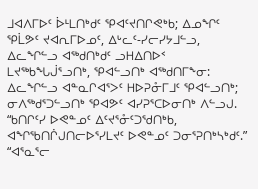ᒧᐊᐱᒥᐅᑦ ᐆᒻᒪᑎᒃᑯᑦ ᕿᐊᑦᔪᑎᒋᕙᒃᑲ; ᐃᓄᖏᑦ ᕿᒫᕗᑦ ᔪᐊᕆᒥᐅᓄᑦ, ᐃᒡᓚᑦ-ᓯᓕᓯᔭᒧᓪᓗ, ᐃᓚᖏᓪᓗ ᐊᖅᑯᑎᒃᑯᑦ ᓗᕼᐃᑎᐅᑉ ᒪᔪᖅᑲᖓᒎᕐᓗᑎᒃ, ᕿᐊᓪᓗᑎᒃ ᐊᖅᑯᑎᒥᖕᓂ: ᐃᓚᖏᓪᓗ ᐊᓐᓇᒋᐊᕐᐳᑦ ᕼᐅᕈᓁᒥᒧᑦ ᕿᐊᓪᓗᑎᒃ; ᓂᐱᖅᑯᕐᑐᓪᓗᑎᒃ ᕿᐊᕗᑦ ᐊᓯᕈᕐᑕᐅᓂᑎᒃ ᐱᓪᓗᒍ.
“ᑲᑎᒋᑦᓯ ᐅᕙᓐᓄᑦ ᐃᑦᔪᕐᓁᑦᑐᖁᑎᒃᑲ, ᐊᖏᖃᑎᒌᒍᑎᓕᐅᕐᓯᒪᔪᑦ ᐅᕙᓐᓄᑦ ᑐᓂᕐᕈᑎᒃᓴᒃᑯᑦ.”
“ᐊᕐᓇᕐᓕ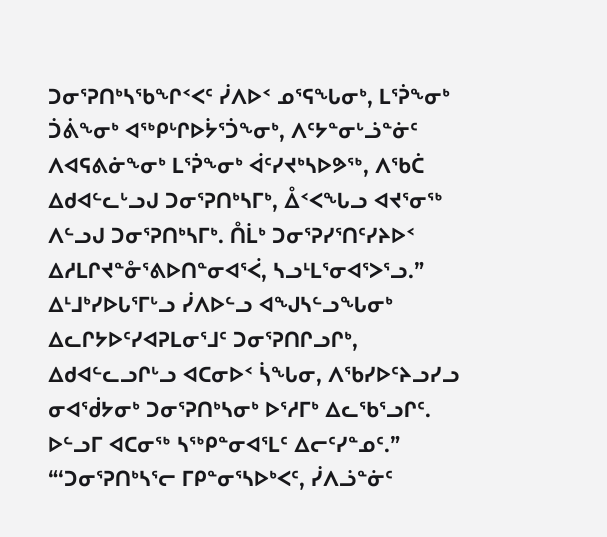ᑐᓂᕐᕈᑎᒃᓴᖃᖏᑉᐸᑦ ᓰᐱᐅᑉ ᓄᕐᕋᖓᓂᒃ, ᒪᕐᕉᖕᓂᒃ ᑑᕖᖕᓂᒃ ᐊᖅᑭᒡᒋᐅᔮᕐᑑᖕᓂᒃ, ᐱᑦᔭᓐᓂᒡᓘᓐᓃᑦ ᐱᐊᕋᕕᓃᖕᓂᒃ ᒪᕐᕉᖕᓂᒃ ᐋᑦᓯᔪᒃᓴᐅᕗᖅ, ᐱᖃᑖ ᐃᑯᐊᓪᓚᒡᓗᒍ ᑐᓂᕐᕈᑎᒃᓴᒥᒃ, ᐂᑉᐸᖓᓗ ᐊᔪᕐᓂᖅ ᐱᓪᓗᒍ ᑐᓂᕐᕈᑎᒃᓴᒥᒃ. ᑍᒫᒃ ᑐᓂᕐᕈᓯᕐᑎᑦᓯᔨᐅᑉ ᐃᓱᒪᒋᔪᓐᓁᕐᕕᐅᑎᓐᓂᐊᕐᐹ, ᓴᓗᒻᒪᕐᓂᐊᕐᐳᕐᓗ.”
ᐃᒻᒧᒃᓯᐅᒐᕐᒥᒡᓗ ᓰᐱᐅᓪᓗ ᐊᖑᓴᓪᓗᖓᓂᒃ ᐃᓚᒋᔭᐅᑦᓯᐊᕈᒪᓂᕐᒧᑦ ᑐᓂᕐᕈᑎᒋᓗᒋᒃ, ᐃᑯᐊᓪᓚᓗᒋᒡᓗ ᐊᑕᓂᐅᑉ ᓵᖓᓂ, ᐱᖃᓯᐅᑦᔨᓗᓯᓗ ᓂᐊᖂᔭᓂᒃ ᑐᓂᕐᕈᑎᒃᓴᓂᒃ ᐅᕐᓱᒥᒃ ᐃᓚᖃᕐᓗᒋᑦ. ᐅᓪᓗᒥ ᐊᑕᓂᖅ ᓴᖅᑭᓐᓂᐊᕐᒪᑦ ᐃᓕᑦᓯᓐᓄᑦ.”
“‘ᑐᓂᕐᕈᑎᒃᓴᕐᓕ ᒥᑭᓐᓂᕐᓴᐅᒃᐸᑦ, ᓰᐱᓘᓐᓃᑦ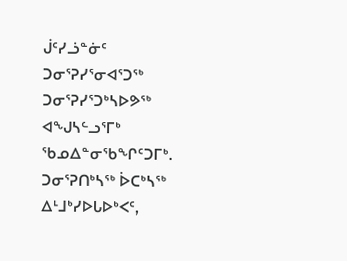ᒎᑦᓯᓘᓐᓃᑦ ᑐᓂᕐᕈᓯᕐᓂᐊᕐᑐᖅ ᑐᓂᕐᕈᓯᕐᑐᒃᓴᐅᕗᖅ ᐊᖑᓴᓪᓗᕐᒥᒃ ᖃᓄᐃᓐᓂᖃᖏᑦᑐᒥᒃ.
ᑐᓂᕐᕈᑎᒃᓴᖅ ᐆᑕᒃᓴᖅ ᐃᒻᒧᒃᓯᐅᒐᐅᒃᐸᑦ,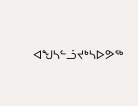ᐊᖑᓴᓪᓘᔪᒃᓴᐅᕗᖅ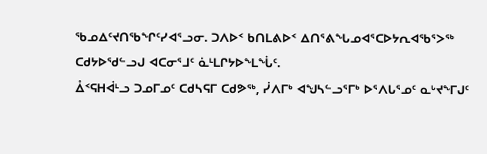ᖃᓄᐃᑦᔪᑎᖃᖏᑦᓯᐊᕐᓗᓂ. ᑐᐱᐅᑉ ᑲᑎᒪᕕᐅᑉ ᐃᑎᕐᕕᖓᓄᐊᕐᑕᐅᔭᕆᐊᖃᕐᐳᖅ ᑕᑯᔭᐅᖁᓪᓗᒍ ᐊᑕᓂᕐᒧᑦ ᓈᒻᒪᒋᔭᐅᖕᒪᖔᑦ.
ᐂᑉᕋᕼᐋᒻᓗ ᑐᓄᒥᓄᑦ ᑕᑯᓴᕋᒥ ᑕᑯᕗᖅ, ᓰᐱᒥᒃ ᐊᖑᓴᓪᓗᕐᒥᒃ ᐅᕐᐱᒐᕐᓄᑦ ᓇᒡᔪᖕᒥᒍᑦ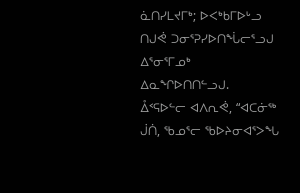ᓈᑎᓯᒪᔪᒥᒃ; ᐅᐸᒃᑲᒥᐅᒡᓗ ᑎᒍᕚ ᑐᓂᕐᕈᓯᐅᑎᖔᓕᕐᓗᒍ ᐃᕐᓂᕐᒥᓄᒃ ᐃᓇᖏᐅᑎᑎᓪᓗᒍ.
ᐂᑉᕋᐅᓪᓕ ᐊᐱᕆᕚ, “ᐊᑕᓃᖅ ᒎᑏ, ᖃᓄᕐᓕ ᖃᐅᔨᓂᐊᕐᐳᖓ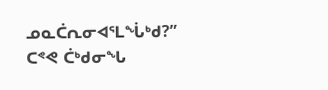ᓄᓇᑖᕆᓂᐊᕐᒪᖔᒃᑯ?”
ᑕᕝᕙ ᑖᒃᑯᓂᖓ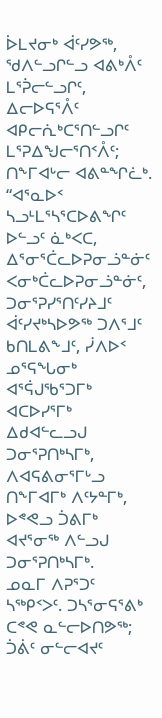ᐆᒪᔪᓂᒃ ᐋᑦᓯᕗᖅ, ᖁᐱᓪᓗᒋᓪᓗ ᐊᕕᒃᐰᑦ ᒪᕐᕉᓕᓪᓗᒋᑦ, ᐃᓕᐅᕋᕐᐰᑦ ᐊᑭᓕᕇᒃᑕᕐᑎᓪᓗᒋᑦ ᒪᕐᕈᐃᖑᓕᕐᑎᑉᐰᑦ; ᑎᖕᒥᐊᒡᓕ ᐊᕕᓐᖏᓛᒃ.
“ᐊᕐᓇᐅᑉ ᓴᓗᒻᒪᕐᓴᕐᑕᐅᕕᖏᑦ ᐅᓪᓗᑦ ᓈᒃᐸᑕ, ᐃᕐᓂᕐᑖᓚᐅᕈᓂᓘᓐᓃᑦ ᐸᓂᒃᑖᓚᐅᕈᓂᓘᓐᓃᑦ, ᑐᓂᕐᕈᓯᕐᑎᑦᓯᔨᒧᑦ ᐋᑦᓯᔪᒃᓴᐅᕗᖅ ᑐᐱᕐᒧᑦ ᑲᑎᒪᕕᖕᒧᑦ, ᓰᐱᐅᑉ ᓄᕐᕋᖓᓂᒃ ᐊᕐᕌᒍᖃᕐᑐᒥᒃ ᐊᑕᐅᓯᕐᒥᒃ ᐃᑯᐊᓪᓚᓗᒍ ᑐᓂᕐᕈᑎᒃᓴᒥᒃ, ᐱᐊᕋᕕᓂᕐᒥᒡᓗ ᑎᖕᒥᐊᒥᒃ ᐱᑦᔭᓐᒥᒃ, ᐅᕝᕙᓗ ᑑᕕᒥᒃ ᐊᔪᕐᓂᖅ ᐱᓪᓗᒍ ᑐᓂᕐᕈᑎᒃᓴᒥᒃ.
ᓄᓇᒥ ᐱᕈᕐᑐᑦ ᓴᖅᑭᑉᐳᑦ. ᑐᓴᕐᓂᕋᕐᕕᒃ ᑕᕝᕙ ᓇᓪᓕᐅᑎᕗᖅ; ᑑᕖᑦ ᓂᓪᓕᐊᔪᑦ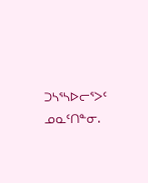ᑐᓴᕐᓴᐅᓕᕐᐳᑦ ᓄᓇᑦᑎᓐᓂ.